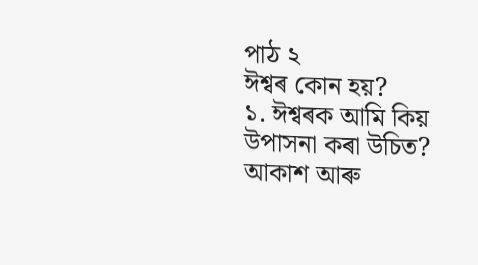পাঠ ২
ঈশ্বৰ কোন হয়?
১. ঈশ্বৰক আমি কিয় উপাসনা কৰা উচিত?
আকাশ আৰু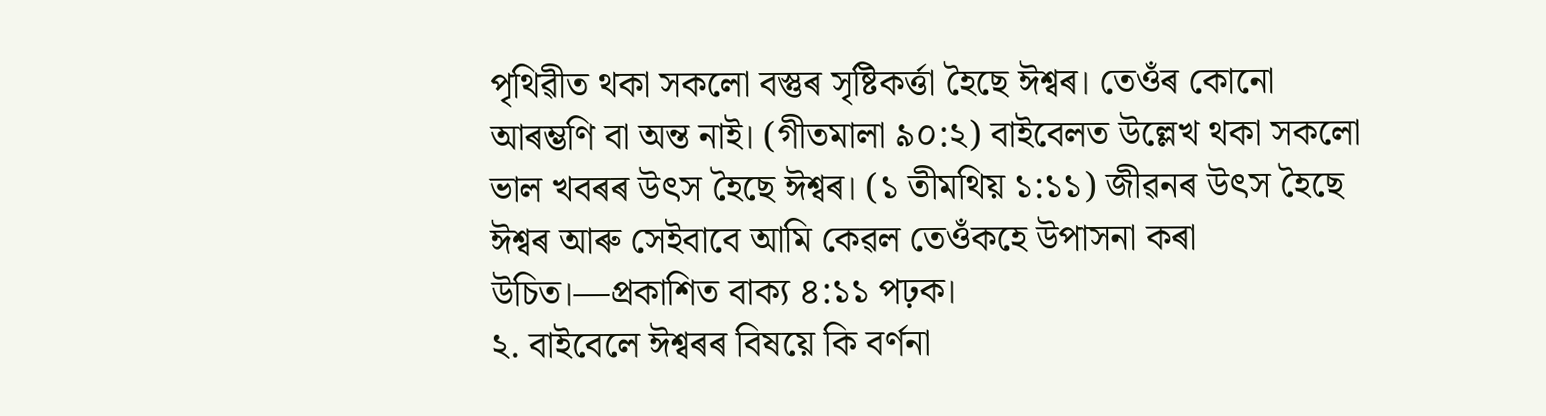পৃথিৱীত থকা সকলো বস্তুৰ সৃষ্টিকৰ্ত্তা হৈছে ঈশ্বৰ। তেওঁৰ কোনো আৰম্ভণি বা অন্ত নাই। (গীতমালা ৯০:২) বাইবেলত উল্লেখ থকা সকলো ভাল খবৰৰ উৎস হৈছে ঈশ্বৰ। (১ তীমথিয় ১:১১) জীৱনৰ উৎস হৈছে ঈশ্বৰ আৰু সেইবাবে আমি কেৱল তেওঁকহে উপাসনা কৰা উচিত।—প্ৰকাশিত বাক্য ৪:১১ পঢ়ক।
২. বাইবেলে ঈশ্বৰৰ বিষয়ে কি বৰ্ণনা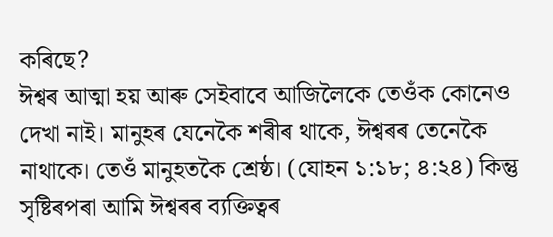কৰিছে?
ঈশ্বৰ আত্মা হয় আৰু সেইবাবে আজিলৈকে তেওঁক কোনেও দেখা নাই। মানুহৰ যেনেকৈ শৰীৰ থাকে, ঈশ্বৰৰ তেনেকৈ নাথাকে। তেওঁ মানুহতকৈ শ্ৰেষ্ঠ। (যোহন ১:১৮; ৪:২৪) কিন্তু সৃষ্টিৰপৰা আমি ঈশ্বৰৰ ব্যক্তিত্বৰ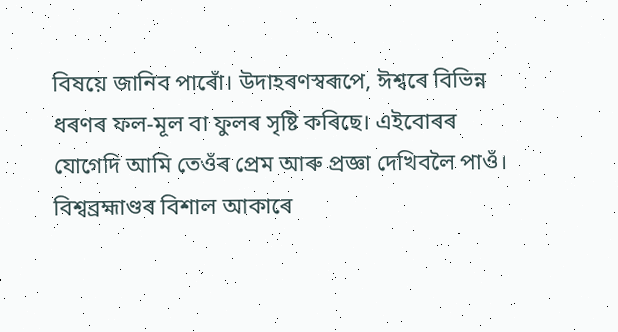বিষয়ে জানিব পাৰোঁ। উদাহৰণস্বৰূপে, ঈশ্বৰে বিভিন্ন ধৰণৰ ফল-মূল বা ফুলৰ সৃষ্টি কৰিছে। এইবোৰৰ যোগেদি আমি তেওঁৰ প্ৰেম আৰু প্ৰজ্ঞা দেখিবলৈ পাওঁ। বিশ্বব্ৰহ্মাণ্ডৰ বিশাল আকাৰে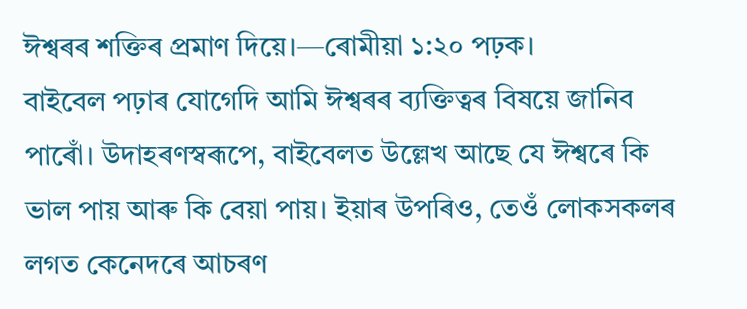ঈশ্বৰৰ শক্তিৰ প্ৰমাণ দিয়ে।—ৰোমীয়া ১:২০ পঢ়ক।
বাইবেল পঢ়াৰ যোগেদি আমি ঈশ্বৰৰ ব্যক্তিত্বৰ বিষয়ে জানিব পাৰোঁ। উদাহৰণস্বৰূপে, বাইবেলত উল্লেখ আছে যে ঈশ্বৰে কি ভাল পায় আৰু কি বেয়া পায়। ইয়াৰ উপৰিও, তেওঁ লোকসকলৰ লগত কেনেদৰে আচৰণ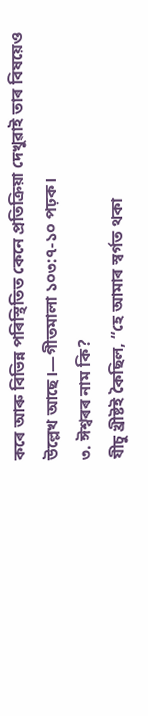কৰে আৰু বিভিন্ন পৰিস্থিতিত কেনে প্ৰতিক্ৰিয়া দেখুৱাই তাৰ বিষয়েও উল্লেখ আছে।—গীতমালা ১০৩:৭-১০ পঢ়ক।
৩. ঈশ্বৰৰ নাম কি?
যীচু খ্ৰীষ্টই কৈছিল, “হে আমাৰ স্বৰ্গত থকা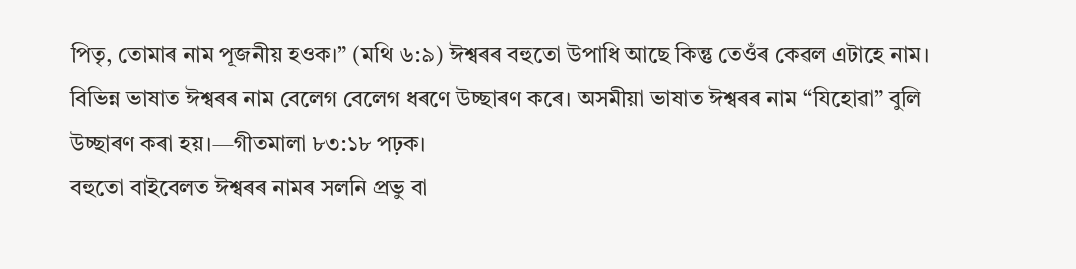পিতৃ, তোমাৰ নাম পূজনীয় হওক।” (মথি ৬:৯) ঈশ্বৰৰ বহুতো উপাধি আছে কিন্তু তেওঁৰ কেৱল এটাহে নাম। বিভিন্ন ভাষাত ঈশ্বৰৰ নাম বেলেগ বেলেগ ধৰণে উচ্ছাৰণ কৰে। অসমীয়া ভাষাত ঈশ্বৰৰ নাম “যিহোৱা” বুলি উচ্ছাৰণ কৰা হয়।—গীতমালা ৮৩:১৮ পঢ়ক।
বহুতো বাইবেলত ঈশ্বৰৰ নামৰ সলনি প্ৰভু বা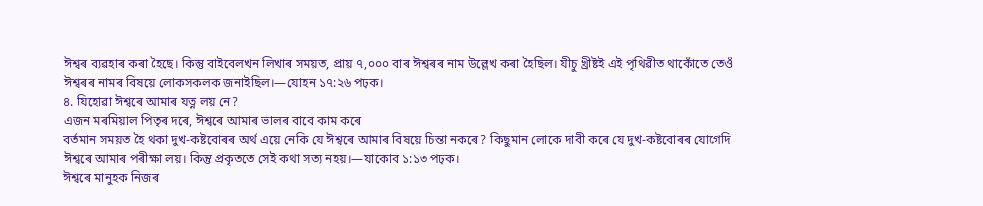ঈশ্বৰ ব্যৱহাৰ কৰা হৈছে। কিন্তু বাইবেলখন লিখাৰ সময়ত, প্ৰায় ৭,০০০ বাৰ ঈশ্বৰৰ নাম উল্লেখ কৰা হৈছিল। যীচু খ্ৰীষ্টই এই পৃথিৱীত থাকোঁতে তেওঁ ঈশ্বৰৰ নামৰ বিষয়ে লোকসকলক জনাইছিল।—যোহন ১৭:২৬ পঢ়ক।
৪. যিহোৱা ঈশ্বৰে আমাৰ যত্ন লয় নে?
এজন মৰমিয়াল পিতৃৰ দৰে, ঈশ্বৰে আমাৰ ভালৰ বাবে কাম কৰে
বৰ্তমান সময়ত হৈ থকা দুখ-কষ্টবোৰৰ অৰ্থ এয়ে নেকি যে ঈশ্বৰে আমাৰ বিষয়ে চিন্তা নকৰে? কিছুমান লোকে দাবী কৰে যে দুখ-কষ্টবোৰৰ যোগেদি ঈশ্বৰে আমাৰ পৰীক্ষা লয়। কিন্তু প্ৰকৃততে সেই কথা সত্য নহয়।—যাকোব ১:১৩ পঢ়ক।
ঈশ্বৰে মানুহক নিজৰ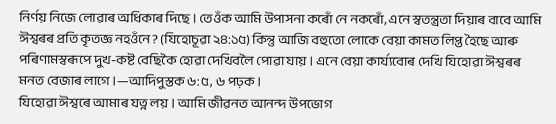নিৰ্ণয় নিজে লোৱাৰ অধিকাৰ দিছে। তেওঁক আমি উপাসনা কৰোঁ নে নকৰোঁ, এনে স্বতন্ত্ৰতা দিয়াৰ বাবে আমি ঈশ্বৰৰ প্ৰতি কৃতজ্ঞ নহওঁনে? (যিহোচূৱা ২৪:১৫) কিন্তু আজি বহুতো লোকে বেয়া কামত লিপ্ত হৈছে আৰু পৰিণামস্বৰূপে দুখ-কষ্ট বেছিকৈ হোৱা দেখিবলৈ পোৱা যায়। এনে বেয়া কাৰ্য্যবোৰ দেখি যিহোৱা ঈশ্বৰৰ মনত বেজাৰ লাগে।—আদিপুস্তক ৬:৫, ৬ পঢ়ক।
যিহোৱা ঈশ্বৰে আমাৰ যত্ন লয়। আমি জীৱনত আনন্দ উপভোগ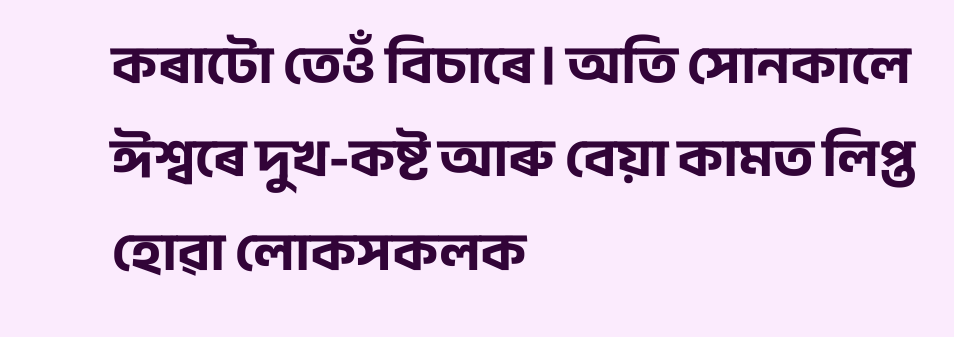কৰাটো তেওঁ বিচাৰে। অতি সোনকালে ঈশ্বৰে দুখ-কষ্ট আৰু বেয়া কামত লিপ্ত হোৱা লোকসকলক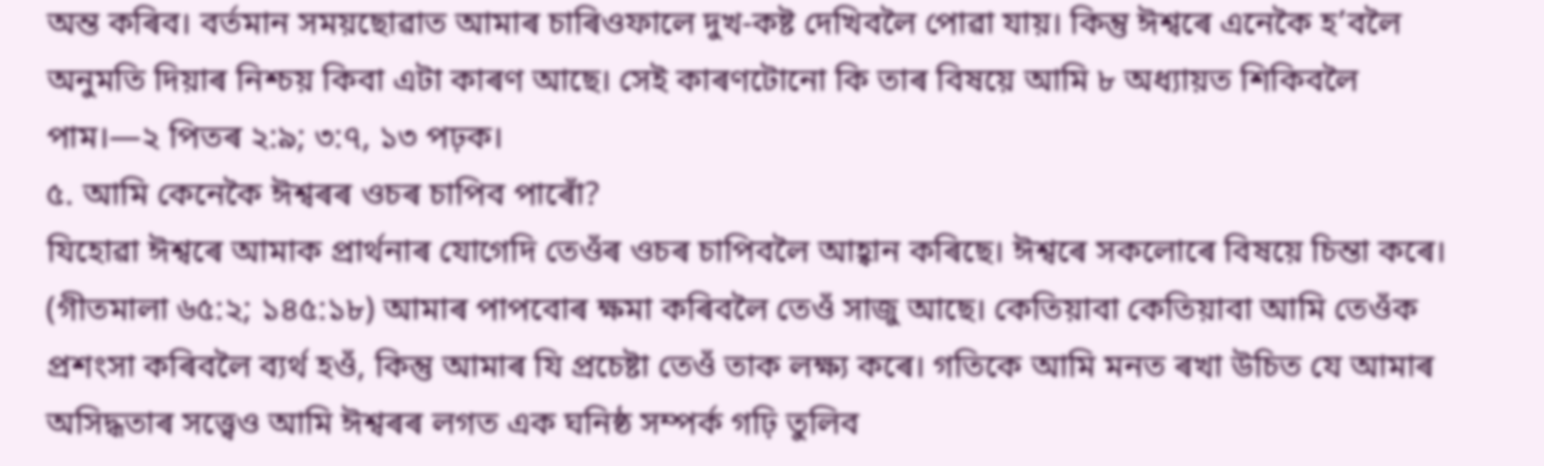অন্ত কৰিব। বৰ্তমান সময়ছোৱাত আমাৰ চাৰিওফালে দুখ-কষ্ট দেখিবলৈ পোৱা যায়। কিন্তু ঈশ্বৰে এনেকৈ হʼবলৈ অনুমতি দিয়াৰ নিশ্চয় কিবা এটা কাৰণ আছে। সেই কাৰণটোনো কি তাৰ বিষয়ে আমি ৮ অধ্যায়ত শিকিবলৈ পাম।—২ পিতৰ ২:৯; ৩:৭, ১৩ পঢ়ক।
৫. আমি কেনেকৈ ঈশ্বৰৰ ওচৰ চাপিব পাৰোঁ?
যিহোৱা ঈশ্বৰে আমাক প্ৰাৰ্থনাৰ যোগেদি তেওঁৰ ওচৰ চাপিবলৈ আহ্বান কৰিছে। ঈশ্বৰে সকলোৰে বিষয়ে চিন্তা কৰে। (গীতমালা ৬৫:২; ১৪৫:১৮) আমাৰ পাপবোৰ ক্ষমা কৰিবলৈ তেওঁ সাজু আছে। কেতিয়াবা কেতিয়াবা আমি তেওঁক প্ৰশংসা কৰিবলৈ ব্যৰ্থ হওঁ, কিন্তু আমাৰ যি প্ৰচেষ্টা তেওঁ তাক লক্ষ্য কৰে। গতিকে আমি মনত ৰখা উচিত যে আমাৰ অসিদ্ধতাৰ সত্ত্বেও আমি ঈশ্বৰৰ লগত এক ঘনিষ্ঠ সম্পৰ্ক গঢ়ি তুলিব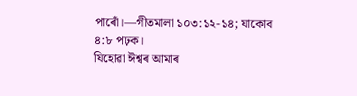পাৰোঁ।—গীতমালা ১০৩:১২-১৪; যাকোব ৪:৮ পঢ়ক।
যিহোৱা ঈশ্বৰ আমাৰ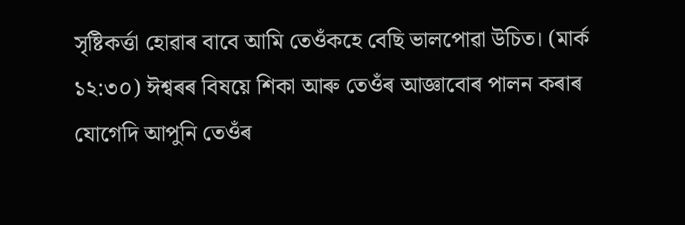সৃষ্টিকৰ্ত্তা হোৱাৰ বাবে আমি তেওঁকহে বেছি ভালপোৱা উচিত। (মাৰ্ক ১২:৩০) ঈশ্বৰৰ বিষয়ে শিকা আৰু তেওঁৰ আজ্ঞাবোৰ পালন কৰাৰ যোগেদি আপুনি তেওঁৰ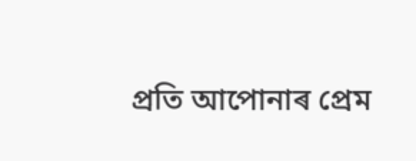প্ৰতি আপোনাৰ প্ৰেম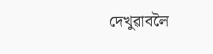দেখুৱাবলৈ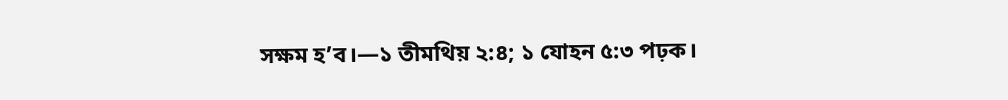সক্ষম হʼব।—১ তীমথিয় ২:৪; ১ যোহন ৫:৩ পঢ়ক।